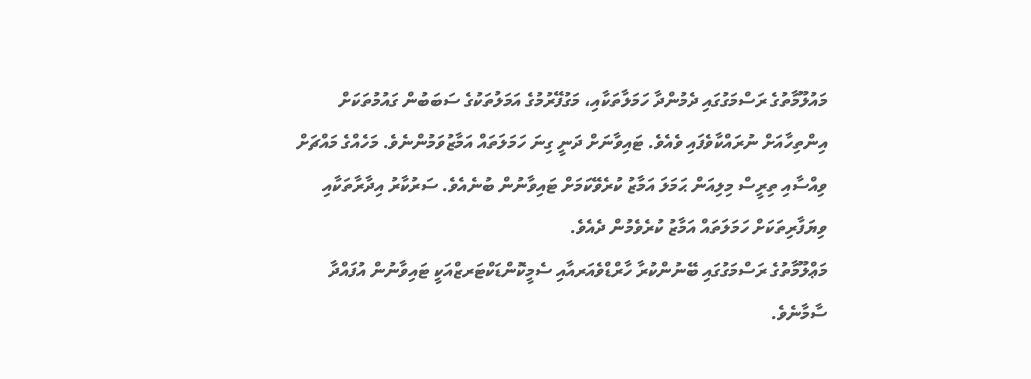މައުލޫމާތުގެ ރަސްމަގުގައި ދެމުންދާ ހަމަލާތަކާއި، މަގުފޭރުމުގެ އަމަލުތަކުގެ ސަބަބުން ގައުމުތަކަށް އިންތިހާއަށް ނުރައްކާވެފައި ވެއެވެ. ޓައިވާނަށް ދަނީ ގިނަ ހަމަލަތައް އަމާޒުވަމުންނެވެ. މަހެއްގެ މައްޗަށް ވިއްސާއި ތިރީސް މިލިއަން ޙަމަލަ އަމާޒު ކުރެވޭކަމަށް ޓައިވާނުން ބުނެއެވެ. ސަރުކާރު އިދާރާތަކާއި ވިޔަފާރިތަކަށް ހަމަލަތައް އަމާޒު ކުރެވެމުން ދެއެވެ.
މަޢްލޫމާތުގެ ރަސްމަގުގައި ބޭނުންކުރާ ހާރްޑްވެއަރއާއި ސެމީކޮންޑަކްޓަރޒްއަކީ ޓައިވާނުން އުފައްދާ ސާމާނެވެ.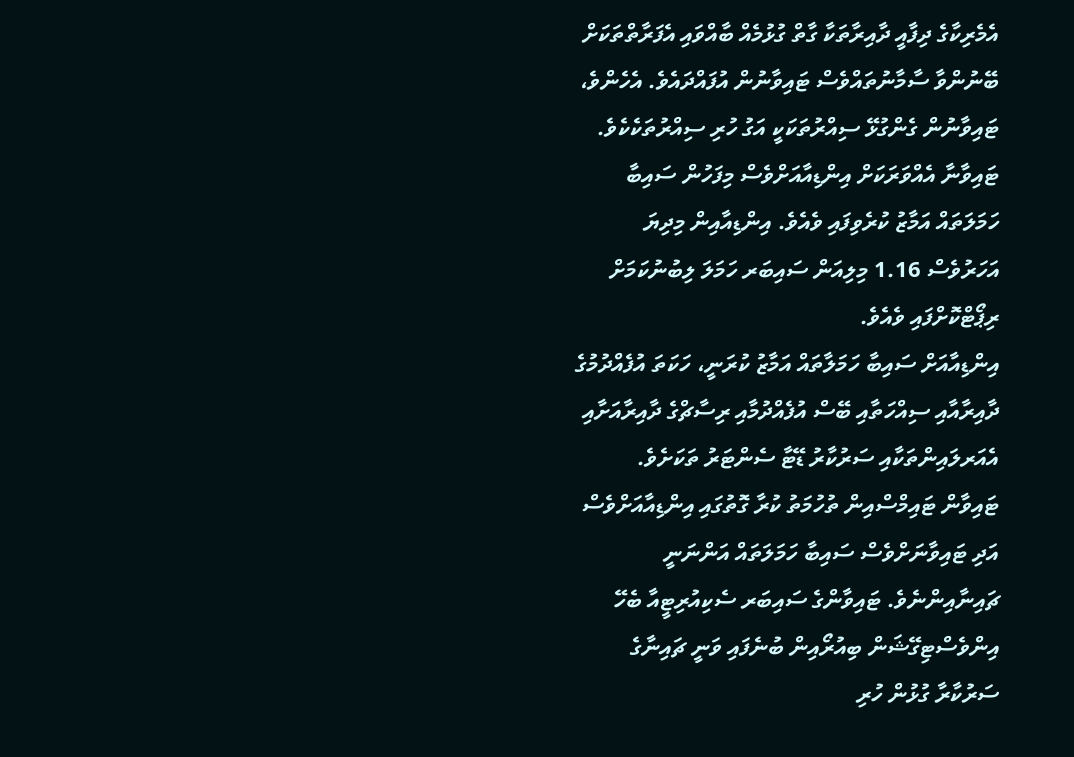އެމެރިކާގެ ދިފާއީ ދާއިރާތަކާ ގާތް ގުޅުމެއް ބާއްވައި އެފަރާތްތަކަށް ބޭނުންވާ ސާމާނުތައްވެސް ޓައިވާނުން އުފައްދައެވެ. އެހެންވެ، ޓައިވާނުން ގެންގުޅޭ ސިއްރުތަކަކީ އަގު ހުރި ސިއްރުތަކެކެވެ.
ޓައިވާނާ އެއްވަރަކަށް އިންޑިއާއަށްވެސް މިފަހުން ސައިބާ ހަމަލަތައް އަމާޒު ކުރެވިފައި ވެއެވެ. އިންޑިއާއިން މިދިޔަ އަހަރުވެސް 1.16 މިލިއަން ސައިބަރ ހަމަލަ ލިބުނުކަމަށް ރިޕޯޓްކޮށްފައި ވެއެވެ.
އިންޑިއާއަށް ސައިބާ ހަމަލާތައް އަމާޒު ކުރަނީ، ހަކަތަ އުފެއްދުމުގެ ދާއިރާއާއި ސިއްހަތާއި ބޭސް އުފެއްދުމާއި ރިސާޗްގެ ދާއިރާއަށާއި އެއަރލައިންތަކާއި ސަރުކާރު ޑޭޓާ ސެންޓަރު ތަކަށެވެ.
ޓައިވާން ޓައިމްސްއިން ތުހުމަތު ކުރާ ގޮތުގައި އިންޑިއާއަށްވެސް އަދި ޓައިވާނަށްވެސް ސައިބާ ހަމަލަތައް އަންނަނީ ޗައިނާއިންނެވެ. ޓައިވާންގެ ސައިބަރ ސެކިއުރިޓީއާ ބެހޭ އިންވެސްޓިގޭޝަން ބިއުރޯއިން ބުނެފައި ވަނީ ޗައިނާގެ ސަރުކާރާ ގުޅުން ހުރި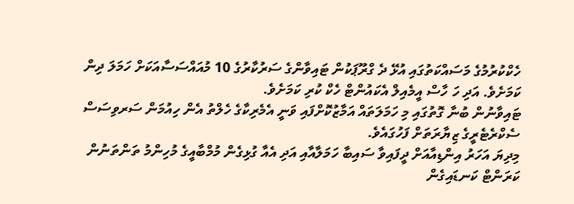ހެކްކުރުމުގެ މަސައްކަތުގައި އުޅޭ ދެ ގްރޫޕަކުން ޓައިވާންގެ ސަރުކާރުގެ 10 މުއައްސަސާއަކަށް ހަމަލަ ދިން ކަމަށެވެ. އަދި ހަ ހާސް އީމެއިލް އެކައުންޓް ހެކް ކުރި ކަމަށެވެ.
ޓައިވާނުން ބުނާ ގޮތުގައި މި ހަމަލަތައް އަމާޒުކޮށްފައި ވަނީ އެމެރިކާގެ ހެލްތު އެން ހިއުމަން ސަރވިސަސް ސެކްރެޓެރީގެ ޒިޔާރަތަށް ފަހުގައެވެ.
މިދިޔަ އަހަރު އިންޑިއާއަށް ދީފައިވާ ސައިބާ ހަމަލާއާއި އަދި އެއާ ގުޅިގެން މުމްބާއީގެ މުހިންމު ތަންތަނުން ކަރަންޓް ކަނޑައިގެން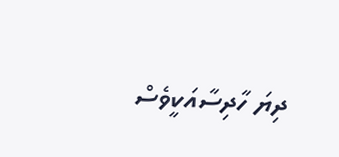ދިޔަ ހާދިސާއަކީވެސް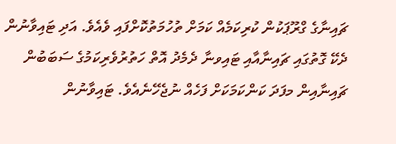ޗައިނާގެ ގްރޫޕަކުން ކުރިކަމެއް ކަމަށް ތުހުމަތުކޮށްފައި ވެއެވެ. އަދި ޓައިވާނުން ދެކޭ ގޮތުގައި ޗައިނާއާއި ޓައިވނާ ދެމެދު އޮތް ހަތުރުވެރިކަމުގެ ސަބަބުން ޗައިނާއިން މފަދަ ކަންކަމަކަށް ފަހެއް ނުޖެހޭނެއެވެ. ޓައިވާނުން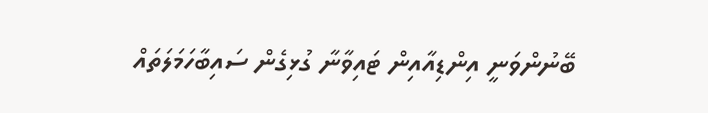ބޭނުންވަނީ އިންޑިއާއިން ޓައިވާނާ ގުޅިގެން ސައިބާހަމަލަތައް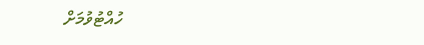ހުއްޓުވުމަށް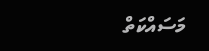މަސައްކަތް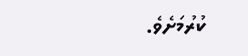ކުރުމަށެވެ.